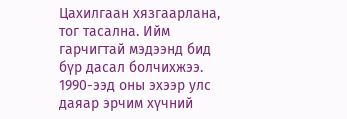Цахилгаан хязгаарлана, тог тасална. Ийм гарчигтай мэдээнд бид бүр дасал болчихжээ. 1990-ээд оны эхээр улс даяар эрчим хүчний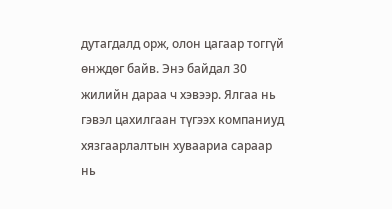дутагдалд орж, олон цагаар тоггүй өнждөг байв. Энэ байдал 30 жилийн дараа ч хэвээр. Ялгаа нь гэвэл цахилгаан түгээх компаниуд хязгаарлалтын хуваариа сараар нь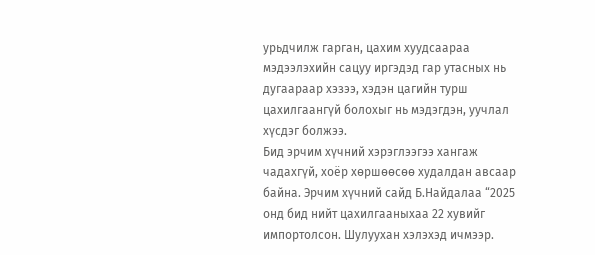урьдчилж гарган, цахим хуудсаараа мэдээлэхийн сацуу иргэдэд гар утасных нь дугаараар хэзээ, хэдэн цагийн турш цахилгаангүй болохыг нь мэдэгдэн, уучлал хүсдэг болжээ.
Бид эрчим хүчний хэрэглээгээ хангаж чадахгүй, хоёр хөршөөсөө худалдан авсаар байна. Эрчим хүчний сайд Б.Найдалаа “2025 онд бид нийт цахилгааныхаа 22 хувийг импортолсон. Шулуухан хэлэхэд ичмээр.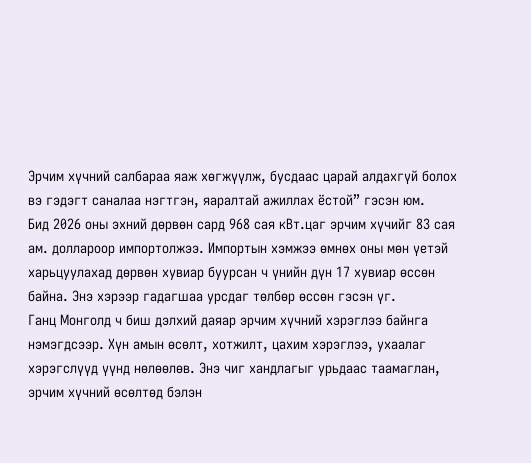Эрчим хүчний салбараа яаж хөгжүүлж, бусдаас царай алдахгүй болох вэ гэдэгт саналаа нэгтгэн, яаралтай ажиллах ёстой” гэсэн юм.
Бид 2026 оны эхний дөрвөн сард 968 сая кВт.цаг эрчим хүчийг 83 сая ам. доллароор импортолжээ. Импортын хэмжээ өмнөх оны мөн үетэй харьцуулахад дөрвөн хувиар буурсан ч үнийн дүн 17 хувиар өссөн байна. Энэ хэрээр гадагшаа урсдаг төлбөр өссөн гэсэн үг.
Ганц Монголд ч биш дэлхий даяар эрчим хүчний хэрэглээ байнга нэмэгдсээр. Хүн амын өсөлт, хотжилт, цахим хэрэглээ, ухаалаг хэрэгслүүд үүнд нөлөөлөв. Энэ чиг хандлагыг урьдаас таамаглан, эрчим хүчний өсөлтөд бэлэн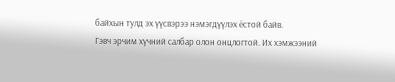байхын тулд эх үүсвэрээ нэмэгдүүлэх ёстой байв.
Гэвч эрчим хүчний салбар олон онцлогтой. Их хэмжээний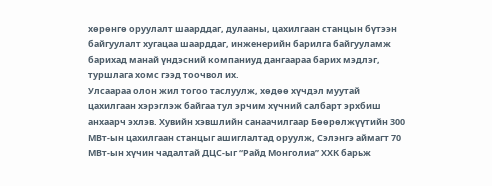хөрөнгө оруулалт шаарддаг, дулааны, цахилгаан станцын бүтээн байгуулалт хугацаа шаарддаг, инженерийн барилга байгууламж барихад манай үндэсний компаниуд дангаараа барих мэдлэг, туршлага хомс гээд тоочвол их.
Улсаараа олон жил тогоо таслуулж, хөдөө хүчдэл муутай цахилгаан хэрэглэж байгаа тул эрчим хүчний салбарт эрхбиш анхаарч эхлэв. Хувийн хэвшлийн санаачилгаар Бөөрөлжүүтийн 300 МВт-ын цахилгаан станцыг ашиглалтад оруулж, Сэлэнгэ аймагт 70 МВт-ын хүчин чадалтай ДЦС-ыг “Райд Монголиа” ХХК барьж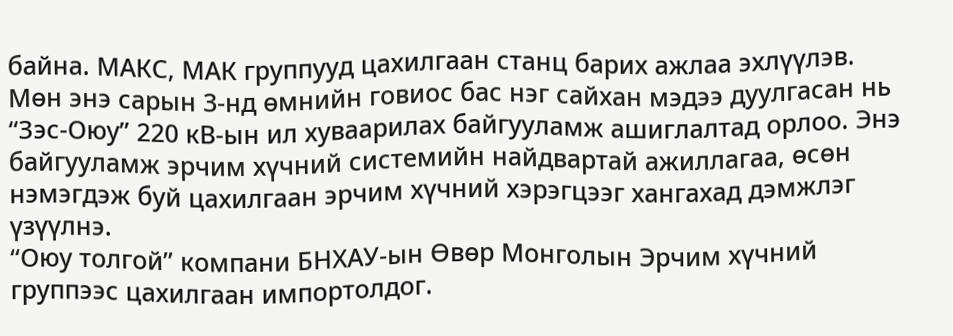бaйна. МАКС, МАК группууд цахилгаан станц барих ажлаа эхлүүлэв.
Мөн энэ сарын 3-нд өмнийн говиос бас нэг сайхан мэдээ дуулгасан нь “Зэс-Оюу” 220 кВ-ын ил хуваарилах байгууламж ашиглалтад орлоо. Энэ байгууламж эрчим хүчний системийн найдвартай ажиллагаа, өсөн нэмэгдэж буй цахилгаан эрчим хүчний хэрэгцээг хангахад дэмжлэг үзүүлнэ.
“Оюу толгой” компани БНХАУ-ын Өвөр Монголын Эрчим хүчний группээс цахилгаан импортолдог.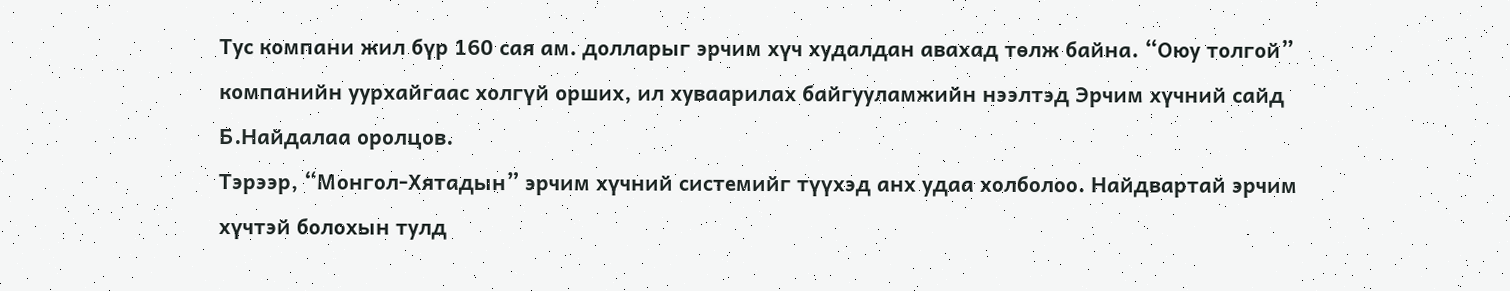Тус компани жил бүр 160 сая ам. долларыг эрчим хүч худалдан авахад төлж байна. “Оюу толгой” компанийн уурхайгаас холгүй орших, ил хуваарилах байгууламжийн нээлтэд Эрчим хүчний сайд Б.Найдалаа оролцов.
Тэрээр, “Монгол-Хятадын” эрчим хүчний системийг түүхэд анх удаа холболоо. Найдвартай эрчим хүчтэй болохын тулд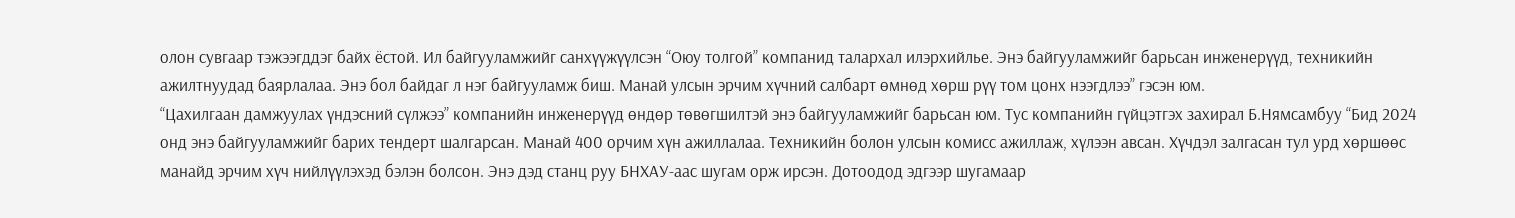олон сувгаар тэжээгддэг байх ёстой. Ил байгууламжийг санхүүжүүлсэн “Оюу толгой” компанид талархал илэрхийлье. Энэ байгууламжийг барьсан инженерүүд, техникийн ажилтнуудад баярлалаа. Энэ бол байдаг л нэг байгууламж биш. Манай улсын эрчим хүчний салбарт өмнөд хөрш рүү том цонх нээгдлээ” гэсэн юм.
“Цахилгаан дамжуулах үндэсний сүлжээ” компанийн инженерүүд өндөр төвөгшилтэй энэ байгууламжийг барьсан юм. Тус компанийн гүйцэтгэх захирал Б.Нямсамбуу “Бид 2024 онд энэ байгууламжийг барих тендерт шалгарсан. Манай 400 орчим хүн ажиллалаа. Техникийн болон улсын комисс ажиллаж, хүлээн авсан. Хүчдэл залгасан тул урд хөршөөс манайд эрчим хүч нийлүүлэхэд бэлэн болсон. Энэ дэд станц руу БНХАУ-аас шугам орж ирсэн. Дотоодод эдгээр шугамаар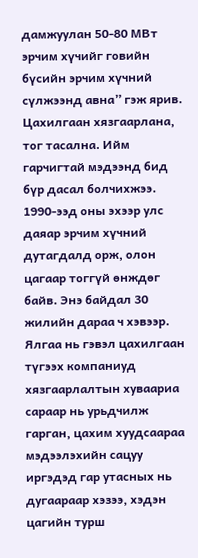дамжуулан 50-80 МВт эрчим хүчийг говийн бүсийн эрчим хүчний сүлжээнд авна” гэж ярив.
Цахилгаан хязгаарлана, тог тасална. Ийм гарчигтай мэдээнд бид бүр дасал болчихжээ. 1990-ээд оны эхээр улс даяар эрчим хүчний дутагдалд орж, олон цагаар тоггүй өнждөг байв. Энэ байдал 30 жилийн дараа ч хэвээр. Ялгаа нь гэвэл цахилгаан түгээх компаниуд хязгаарлалтын хуваариа сараар нь урьдчилж гарган, цахим хуудсаараа мэдээлэхийн сацуу иргэдэд гар утасных нь дугаараар хэзээ, хэдэн цагийн турш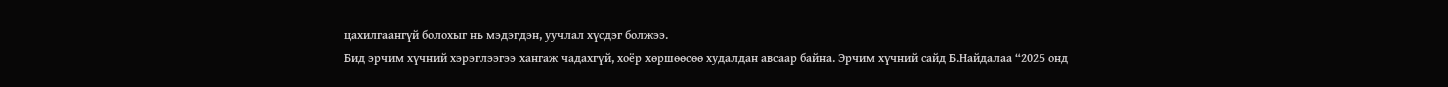цахилгаангүй болохыг нь мэдэгдэн, уучлал хүсдэг болжээ.
Бид эрчим хүчний хэрэглээгээ хангаж чадахгүй, хоёр хөршөөсөө худалдан авсаар байна. Эрчим хүчний сайд Б.Найдалаа “2025 онд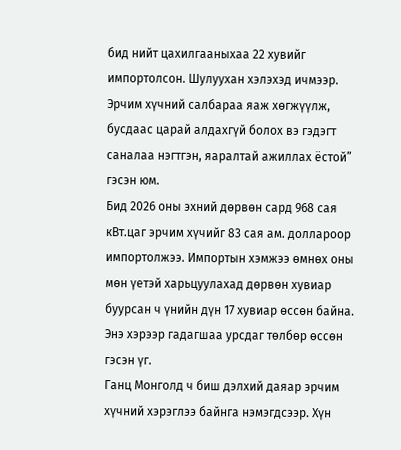бид нийт цахилгааныхаа 22 хувийг импортолсон. Шулуухан хэлэхэд ичмээр. Эрчим хүчний салбараа яаж хөгжүүлж, бусдаас царай алдахгүй болох вэ гэдэгт саналаа нэгтгэн, яаралтай ажиллах ёстой” гэсэн юм.
Бид 2026 оны эхний дөрвөн сард 968 сая кВт.цаг эрчим хүчийг 83 сая ам. доллароор импортолжээ. Импортын хэмжээ өмнөх оны мөн үетэй харьцуулахад дөрвөн хувиар буурсан ч үнийн дүн 17 хувиар өссөн байна. Энэ хэрээр гадагшаа урсдаг төлбөр өссөн гэсэн үг.
Ганц Монголд ч биш дэлхий даяар эрчим хүчний хэрэглээ байнга нэмэгдсээр. Хүн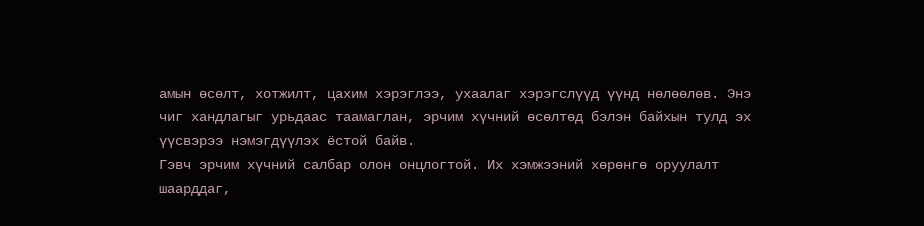амын өсөлт, хотжилт, цахим хэрэглээ, ухаалаг хэрэгслүүд үүнд нөлөөлөв. Энэ чиг хандлагыг урьдаас таамаглан, эрчим хүчний өсөлтөд бэлэн байхын тулд эх үүсвэрээ нэмэгдүүлэх ёстой байв.
Гэвч эрчим хүчний салбар олон онцлогтой. Их хэмжээний хөрөнгө оруулалт шаарддаг,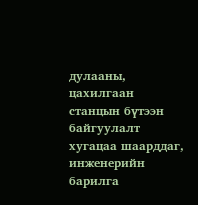дулааны, цахилгаан станцын бүтээн байгуулалт хугацаа шаарддаг, инженерийн барилга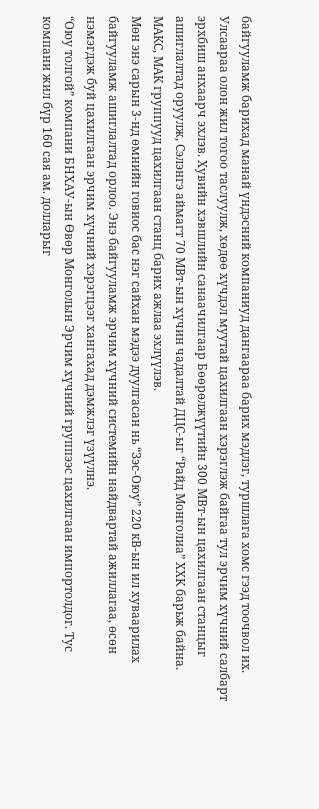байгууламж барихад манай үндэсний компаниуд дангаараа барих мэдлэг, туршлага хомс гээд тоочвол их.
Улсаараа олон жил тогоо таслуулж, хөдөө хүчдэл муутай цахилгаан хэрэглэж байгаа тул эрчим хүчний салбарт эрхбиш анхаарч эхлэв. Хувийн хэвшлийн санаачилгаар Бөөрөлжүүтийн 300 МВт-ын цахилгаан станцыг ашиглалтад оруулж, Сэлэнгэ аймагт 70 МВт-ын хүчин чадалтай ДЦС-ыг “Райд Монголиа” ХХК барьж бaйна. МАКС, МАК группууд цахилгаан станц барих ажлаа эхлүүлэв.
Мөн энэ сарын 3-нд өмнийн говиос бас нэг сайхан мэдээ дуулгасан нь “Зэс-Оюу” 220 кВ-ын ил хуваарилах байгууламж ашиглалтад орлоо. Энэ байгууламж эрчим хүчний системийн найдвартай ажиллагаа, өсөн нэмэгдэж буй цахилгаан эрчим хүчний хэрэгцээг хангахад дэмжлэг үзүүлнэ.
“Оюу толгой” компани БНХАУ-ын Өвөр Монголын Эрчим хүчний группээс цахилгаан импортолдог. Тус компани жил бүр 160 сая ам. долларыг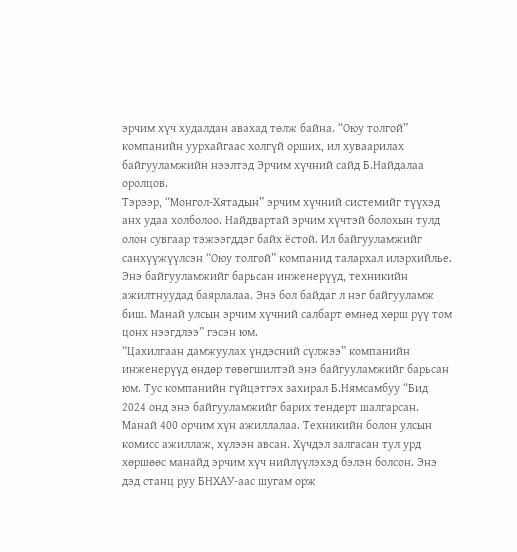эрчим хүч худалдан авахад төлж байна. “Оюу толгой” компанийн уурхайгаас холгүй орших, ил хуваарилах байгууламжийн нээлтэд Эрчим хүчний сайд Б.Найдалаа оролцов.
Тэрээр, “Монгол-Хятадын” эрчим хүчний системийг түүхэд анх удаа холболоо. Найдвартай эрчим хүчтэй болохын тулд олон сувгаар тэжээгддэг байх ёстой. Ил байгууламжийг санхүүжүүлсэн “Оюу толгой” компанид талархал илэрхийлье. Энэ байгууламжийг барьсан инженерүүд, техникийн ажилтнуудад баярлалаа. Энэ бол байдаг л нэг байгууламж биш. Манай улсын эрчим хүчний салбарт өмнөд хөрш рүү том цонх нээгдлээ” гэсэн юм.
“Цахилгаан дамжуулах үндэсний сүлжээ” компанийн инженерүүд өндөр төвөгшилтэй энэ байгууламжийг барьсан юм. Тус компанийн гүйцэтгэх захирал Б.Нямсамбуу “Бид 2024 онд энэ байгууламжийг барих тендерт шалгарсан. Манай 400 орчим хүн ажиллалаа. Техникийн болон улсын комисс ажиллаж, хүлээн авсан. Хүчдэл залгасан тул урд хөршөөс манайд эрчим хүч нийлүүлэхэд бэлэн болсон. Энэ дэд станц руу БНХАУ-аас шугам орж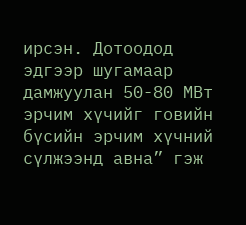ирсэн. Дотоодод эдгээр шугамаар дамжуулан 50-80 МВт эрчим хүчийг говийн бүсийн эрчим хүчний сүлжээнд авна” гэж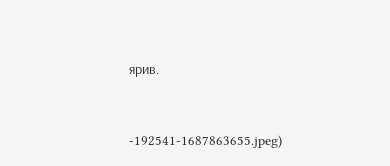ярив.


-192541-1687863655.jpeg)